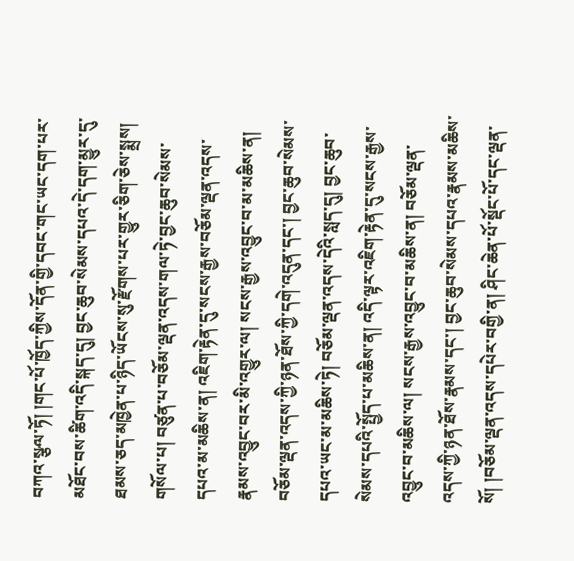བཀའ་སྩལ་ཏོ། །གང་པོ་ཁྱོད་ཀྱིས་དོན་གྱི་དབང་གང་ཡང་དག་པར་མཐོང་བས་ཚིག་འདི་སྐད་དུ། བྱང་ཆུབ་སེམས་དཔའ་དེ་དག་མྱུར་དུ་ཐམས་ཅད་མཁྱེན་པ་ཉིད་ཡོངས་སུ་རྫོགས་པར་གྱུར་ཅིག་ཅེས་སྨྲས། གསོལ་པ། བཙུན་པ་བཅོམ་ལྡན་འདས་གལ་ཏེ་བྱང་ཆུབ་སེམས་དཔའ་མ་མཆིས་ན། འཇིག་རྟེན་དུ་སངས་རྒྱས་བཅོམ་ལྡན་འདས་རྣམས་འབྱུང་བར་མི་འགྱུར་ལ། སངས་རྒྱས་འབྱུང་བ་མ་མཆིས་ན། བཅོམ་ལྡན་འདས་ཀྱི་ཉན་ཐོས་ཀྱི་དགེ་འདུན་དང་། བྱང་ཆུབ་སེམས་དཔའ་ཡང་མ་མཆིས་ཏེ། བཅོམ་ལྡན་འདས་དེའི་སླད་དུ། བྱང་ཆུབ་སེམས་དཔའི་སྤྱོད་པ་མཆིས་ན། འདི་ལྟར་འཇིག་རྟེན་དུ་སངས་རྒྱས་འབྱུང་བ་མཆིས་ལ། སངས་རྒྱས་འབྱུང་བ་མཆིས་ན། བཅོམ་ལྡན་འདས་ཀྱི་ཉན་ཐོས་རྣམས་དང་། བྱང་ཆུབ་སེམས་དཔའ་རྣམས་མཆིས་སོ། །བཅོམ་ལྡན་འདས་དཔེར་བགྱི་ན། ཤིང་ཆེན་པོ་སྡོང་པོ་དང་ལྡན་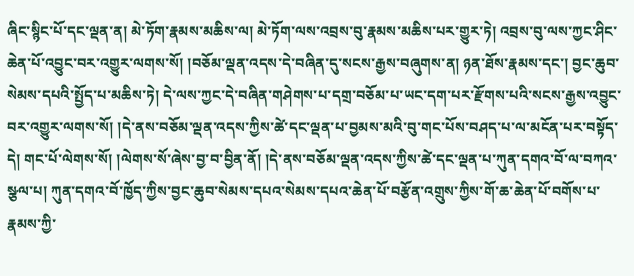ཞིང་སྙིང་པོ་དང་ལྡན་ན། མེ་ཏོག་རྣམས་མཆིས་ལ། མེ་ཏོག་ལས་འབྲས་བུ་རྣམས་མཆིས་པར་གྱུར་ཏེ། འབྲས་བུ་ལས་ཀྱང་ཤིང་ཆེན་པོ་འབྱུང་བར་འགྱུར་ལགས་སོ། །བཅོམ་ལྡན་འདས་དེ་བཞིན་དུ་སངས་རྒྱས་བཞུགས་ན། ཉན་ཐོས་རྣམས་དང་། བྱང་ཆུབ་སེམས་དཔའི་སྤྱོད་པ་མཆིས་ཏེ། དེ་ལས་ཀྱང་དེ་བཞིན་གཤེགས་པ་དགྲ་བཅོམ་པ་ཡང་དག་པར་རྫོགས་པའི་སངས་རྒྱས་འབྱུང་བར་འགྱུར་ལགས་སོ། །དེ་ནས་བཅོམ་ལྡན་འདས་ཀྱིས་ཚེ་དང་ལྡན་པ་བྱམས་མའི་བུ་གང་པོས་བཤད་པ་ལ་མངོན་པར་བསྟོད་དེ། གང་པོ་ལེགས་སོ། །ལེགས་སོ་ཞེས་བྱ་བ་བྱིན་ནོ། །དེ་ནས་བཅོམ་ལྡན་འདས་ཀྱིས་ཚེ་དང་ལྡན་པ་ཀུན་དགའ་བོ་ལ་བཀའ་སྩལ་པ། ཀུན་དགའ་བོ་ཁྱོད་ཀྱིས་བྱང་ཆུབ་སེམས་དཔའ་སེམས་དཔའ་ཆེན་པོ་བརྩོན་འགྲུས་ཀྱིས་གོ་ཆ་ཆེན་པོ་བགོས་པ་རྣམས་ཀྱི་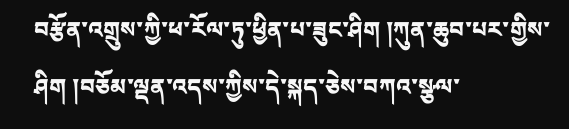བརྩོན་འགྲུས་ཀྱི་ཕ་རོལ་ཏུ་ཕྱིན་པ་ཟུང་ཤིག །ཀུན་ཆུབ་པར་གྱིས་ཤིག །བཅོམ་ལྡན་འདས་ཀྱིས་དེ་སྐད་ཅེས་བཀའ་སྩལ་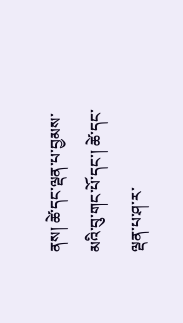ནས། ཚེ་དང་ལྡན་པ་བྱམས་མའི་བུ་གང་པོ་དང་། ཚེ་དང་ལྡན་པ་ཤ་ར་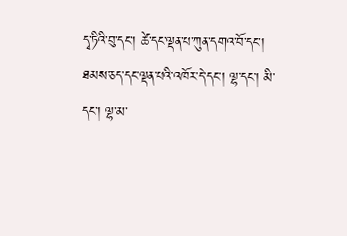དྭ་ཏིའི་བུ་དང་། ཚེ་དང་ལྡན་པ་ཀུན་དགའ་བོ་དང་། ཐམས་ཅད་དང་ལྡན་པའི་འཁོར་དེ་དང་། ལྷ་དང་། མི་དང་། ལྷ་མ་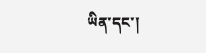ཡིན་དང་།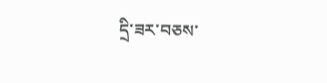དྲི་ཟར་བཅས་